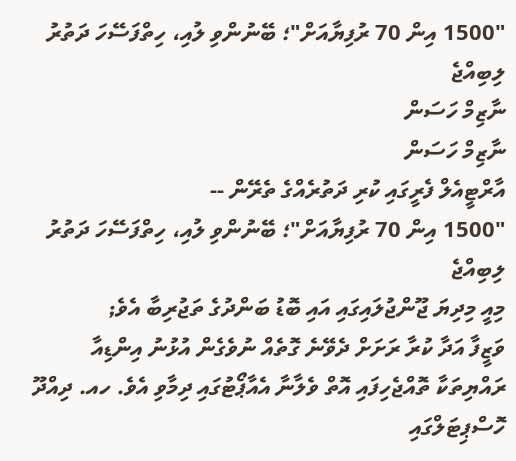"1500 އިން 70 ރުފިޔާއަށް"؛ ބޭނުންވި ލުއި، ހިތްފަސޭހަ ދަތުރު ލިބިއްޖެ
ނާޒިމް ހަސަން
ނާޒިމް ހަސަން
އާރްޓީއެލް ފެރީގައި ކުރި ދަތުރެއްގެ ތެރޭން --
"1500 އިން 70 ރުފިޔާއަށް"؛ ބޭނުންވި ލުއި، ހިތްފަސޭހަ ދަތުރު ލިބިއްޖެ
މިއީ މިދިޔަ ޖޫންޖުލައިގައި އައި ބޮޑު ބަންދުގެ ތަޖުރިބާ އެވެ;
ވަޒީފާ އަދާ ކުރާ ރަށަށް ދެވޭނެ ގޮތެއް ނުވެގެން އުޅުނު އިންޑިއާ ރައްޔިތަކާ ތޮއްޖެހިފައި އޮތް ވެލާނާ އެއާޕޯޓުގައި ދިމާވި އެވެ. ހއ. ދިއްދޫ ހޮސްޕިޓަލްގައި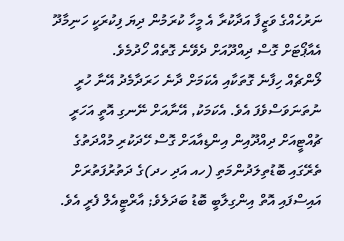ނަރުހެއްގެ ވަޒީފާ އަދާކުރާ އެ މީހާ ކުރަމުން ދިޔަ ފިކުރަކީ ހަނިމާދޫ އެއާޕޯޓަށް ގޮސް ދިއްދޫއަށް ދެވޭނެ ގޮތެއް ހޯދުމެވެ.
ލޯންޗެއް ހިފާނެ ގޮތަކާއި އެކަމަށް ދާނެ ހަރަދާމެދު އޭނާ ހުރީ ނުތަނަވަސްވެފަ އެވެ. އެކަމަކު, އޭނާއަށް ނޭނގި އޮތީ އަހަރީ ޗުއްޓީއަށް ދިއްދޫއިން އިންޑިއާއަށް ގޮސް ހޭދަކުރި މުއްދަތުގެ ތެރޭގައި ބޮޑުތިލަދުންމަތި (ހއ އަދި ހދ)ގެ ދަތުރުފަތުރަށް އައިސްފައި އޮތް އިންގިލާބީ ބޮޑު ބަދަލެވެ; އާރްޓީއެލް ފެރީ އެވެ.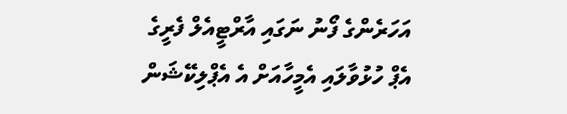އަހަރެންގެ ފޯނު ނަގައި އާރްޓީއެލް ފެރީގެ އެޕް ހުޅުވާލައި އެމީހާއަށް އެ އެޕްލިކޭޝަން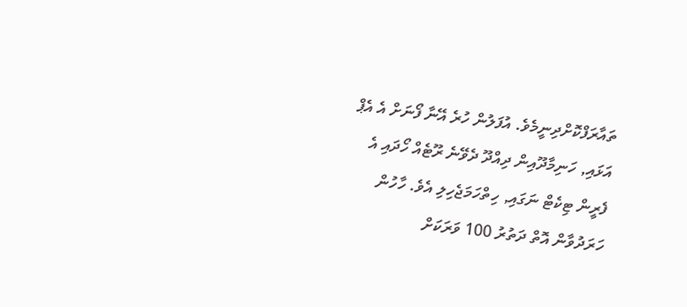ތައާރަފްކޮށްދިނީމެވެ. އުފަލުން ހުރެ އޭނާ ފޯނަށް އެ އެޕް އަޅައި, ހަނިމާދޫއިން ދިއްދޫ ދެވޭނެ ރޫޓެއް ހޯދައި އެ ފެރީން ޓިކެޓް ނަގައި, ހިތްހަމަޖެހިލި އެވެ. ހާހުން ހަރަދުވާން އޮތް ދަތުރު 100 ވަރަކަށް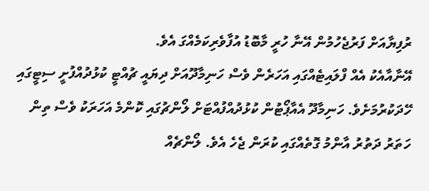ރުފިޔާއަށް ފަރުޖެހުމުން އޭނާ ހުރީ މާބޮޑު އުފާވެރިކަމެއްގަ އެވެ.
އޭނާއާއެކު އެއް ފްލައިޓެއްގައި އަހަރެން ވެސް ހަނިމާދޫއަށް ދިޔައީ ޗުއްޓީ ކުޅުދުއްފުށީ ސިޓީގައި ހޭދަކުރުމަށެވެ. ހަނިމާދޫ އެއާޕޯޓުން ކުޅުދުއްފުއްޓަށް ލޯންޗުގައި ކޮންމެ އަހަރަކު ވެސް ތިން ހަތަރު ދަތުރު އާންމު ގޮތެއްގައި ކުރަން ޖެހެ އެވެ. ލޯންޗެއް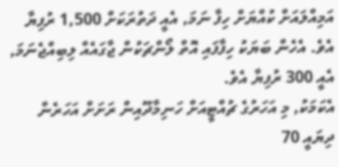އަމިއްލައަށް ކުއްޔަށް ހިފާ ނަމަ, އެއީ ދަތުރަކަށް 1,500 ރުފިޔާ އެވެ. އެހެން ބަޔަކު ހިފާފައި އޮތް ލޯންޗަކުން ޖާގައެއް ލިބިއްޖެނަމަ, އެއީ 300 ރުފިޔާ އެވެ.
އެކަމަކު, މި އަހަރުގެ ޗުއްޓީއަށް ހަނިމާދޫއިން ރަށަށް އަހަރެން ދިޔައީ 70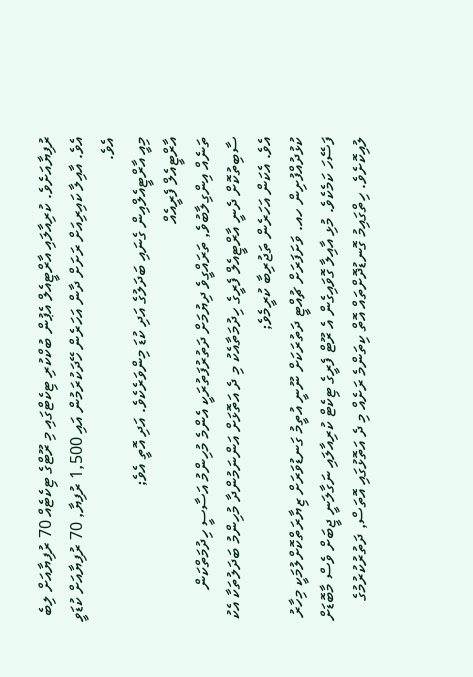ރުފިޔާއަށެވެ. ކުރިއާލައި އާރްޓީއެލް އެޕުން ބުކްކުރި ޓިކެޓްގައި މި ރޫޓްގެ ޓިކެޓެއް 70 ރުފިޔާއަށް ލިބެ އެވެ. އާއިލާ ކައިރިއަށް ރަށަށް ދާން އަހަރެން ހޭދަކުރަމުން އައި 1,500 ރުފިޔާ, 70 ރުފިޔާއަށް ކުޑަވީ އެވެ.
މިއީ އާރްޓީއެލްއިން ގެނައި ބަދަލުގެ އަދި ކުޑަ މިންވަރެކެވެ. އަދި އޮތީ އެވެ;
އާރްޓީއެލް ފެރީއެއް
ތަނެއް އިންގިލާބުވެ, ތަރައްގީވެ ދިޔުމަށް ދަތުރުފަތުރަކީ އެންމެ މުހިންމު އަސާސީ ހިދުމަތްކަން ސާބިތުކޮށް ދެނީ އާރްޓީއެލް ފެރީގެ ހިދުމަތާއެކު މި ދެ އަތޮޅަށް އަންނަމުންދާ މުހިންމު ބަދަލުތަކާ އެކު އެވެ. އެކަން އަހަރެން ތަޖުރިބާ ކުރީމެވެ;
ކުޅުދުއްފުށިން ހއ. ވަށަފަރަށް ޗުއްޓީ ދަތުރަކަށް ނޫނީ އުތީމު ގަނޑުވަރަށް ޒިޔާރަތްކޮށްލުމަކީ މިހާރު ފަސޭހަ ކަމެކެވެ. މުޅި އާއިލާ ގޮވައިގެން އެ ރޫޓް ފެރީގެ ޓިކެޓް ކުރިއާލައި ނަގާލަނީ ޖީބަށް ވެސް މާބޮޑަށް ލުއިކޮށެވެ. ހިތްގައިމު ގޮނޑުދޮށްތައް އޮތް ކިތަންމެ ރަށެއް މި ދެ އަތޮޅުގައި އޮތަސް, ދަތުރުކުރުމުގެ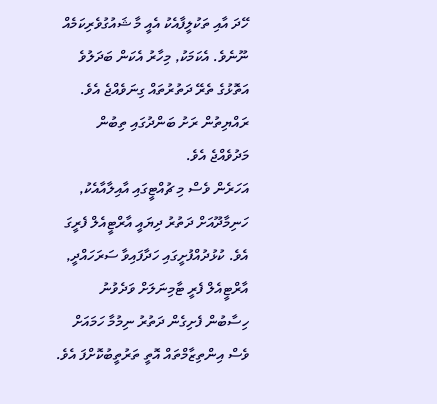ހޭދަ އާއި ތަކުލީފާއެކު އެއީ މާ ޝައުގުވެރިކަމެއް ނޫނެވެ. އެކަމަކު, މިހާރު އެކަން ބަދަލުވެ އަތޮޅުގެ ތެރޭ ދަތުރުތައް ގިނަވެއްޖެ އެވެ. ރައްޔިތުން ރަށު ބަންދުގައި ތިބުން މަދުވެއްޖެ އެވެ.
އަހަރެން ވެސް މި ޗުއްޓީގައި އާއިލާއާއެކު, ހަނިމާދޫއަށް ދަތުރު ދިޔައީ އާރްޓީއެލް ފެރީގަ އެވެ. ކުޅުދުއްފުށީގައި ހަދާފައިވާ ސަރަހައްދީ, އާރްޓީއެލް ފެރީ ޓާމިނަލަށް ވަދެވުނު ހިސާބުން ފެށިގެން ދަތުރު ނިމުމާ ހަމައަށް ވެސް އިންތިޒާމްތައް އޮތީ ތަރުތީބުކޮށްފަ އެވެ.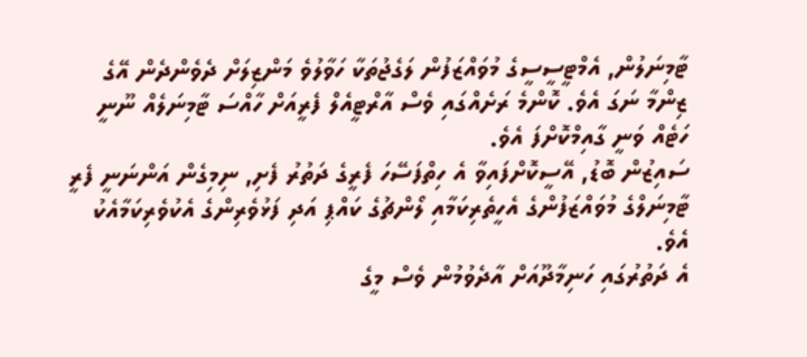ޓާމިނަލުން, އެމްޓީސީސީގެ މުވައްޒަފުން ލަގެޖުތަކާ ހަވާލުވެ މަންޒިލަށް ދެވެންދެން އޭގެ ޒިންމާ ނަގަ އެވެ. ކޮންމެ ރަށެއްގައި ވެސް އާރްޓީއެލް ފެރީއަށް ހާއްސަ ޓާމިނަލެއް ނޫނީ ހަޓެއް ވަނީ ގާއިމްކޮށްފަ އެވެ.
ސައިޒުން ބޮޑު, އޭސީކޮށްފައިވާ އެ ހިތްފަސޭހަ ފެރީގެ ދަތުރު ފެށި, ނިމިގެން އަންނަނީ ފެރީ ޓާމިނަލްގެ މުވައްޒަފުންގެ އެހީތެރިކަމާއި ލޯންޗުގެ ކައްޕި އަދި ފަޅުވެރިންގެ އެކުވެރިކަމާއެކު އެވެ.
އެ ދަތުރުގައި ހަނިމާދޫއަށް އާދެވުމުން ވެސް މީގެ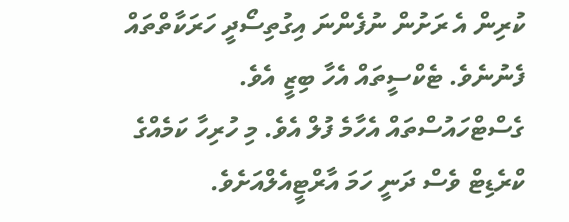ކުރިން އެ ރަށުން ނުފެންނަ އިގުތިސޯދީ ހަރަކާތްތައް ފެނުނެވެ. ޓެކްސީތައް އެހާ ބިޒީ އެވެ. ގެސްޓްހައުސްތައް އެހާމެ ފުލް އެވެ. މި ހުރިހާ ކަމެއްގެ ކްރެޑިޓް ވެސް ދަނީ ހަމަ އާރްޓީއެލްއަށެވެ.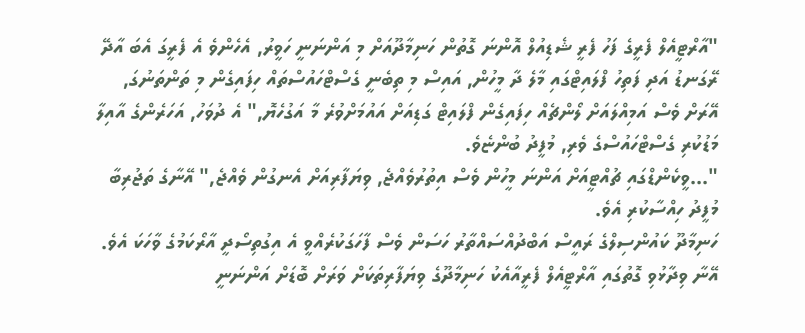"އާރްޓީއެލް ފެރީގެ ފަހު ފެރީ ޝެޑިއުލް އޮންނަ ގޮތުން ހަނިމާދޫއަށް މި އަންނަނީ ހަވީރު, އެހެންވެ އެ ފެރީގަ އެބަ އާދޭ ރޭގަނޑު އަދި ފަތިހު ފްލައިޓްގައި މާލެ ދާ މީހުން, އައިސް މި ތިބެނީ ގެސްޓްހައުސްތައް ހިފައިގެން މި ތަންތަނުގަ, އޭރަށް ވެސް އަމިއްލައަށް ލޯންޗެއް ހިފައިގެން ފްލައިޓް ގަޑިއަށް އައުމަށްވުރެ މާ އަގުހެޔޮ," އެ ދުވަހު, އަހަރެންގެ އާއިލާ މަޑުކުރި ގެސްޓްހައުސްގެ ވެރި, މުފީދު ބުންޏެވެ.
"...ވީކެންޑްގައި ޗުއްޓީއަށް އަންނަ މީހުން ވެސް އިތުރުވެއްޖެ, ވިޔަފާރިއަށް އެނގުން ވެއްޖެ," އޭނާގެ ތަޖުރިބާ މުފީދު ހިއްސާކުރި އެވެ.
ހަނިމާދޫ ކައުންސިލްގެ ރައީސް އަބްދުއްސައްތާރު ހަސަން ވެސް ފާހަގަކުރެއްވީ އެ އިގުތިސޯދީ އާރޯކަމުގެ ވާހަކަ އެވެ. އޭނާ ވިދާޅުވި ގޮތުގައި އާރްޓީއެލް ފެރީއާއެކު ހަނިމާދޫގެ ވިޔަފާރިތަކަށް ވަރަށް ބޮޑަށް އަންނަނީ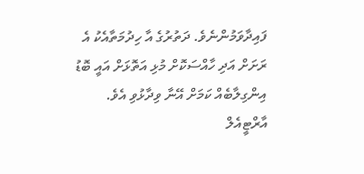ފައިދާވަމުންނެވެ. ދަތުރުގެ އާ ހިދުމަތާއެކު އެ ރަށަށް އަދި ހާއްސަކޮށް މުޅި އަތޮޅަށް އައީ ބޮޑު އިންގިލާބެއް ކަމަށް އޭނާ ވިދާޅުވި އެވެ.
އާރްޓީއެލް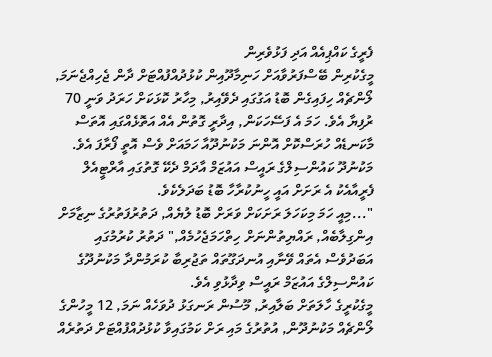ފެރީގެ ކައްޕިއެއް އަދި ފަޅުވެރިން
މީގެކުރިން ބޭސްފަރުވާއަށް ހަނިމާދޫއިން ކުޅުދުއްފުއްޓަށް ދާން ޖެހިއްޖެނަމަ, ލޯންޗެއް ހިފައިގެން ބޮޑު އަގުގައި ދެވޭއިރު, މިހާރު ކޮޅަކަށް ހަރަދު ވަނީ 70 ރުފިޔާ އެވެ. ހަމަ އެ ފަސޭހަކަން, އިދާރީ ގޮތުން އެއް އަތޮޅެއްގައި އޮތަސް މާކަނޑެއް ހުރަސްކޮށް އޮންނަ މަކުނުދޫއާ ހަމައަށް ވެސް އޮތީ ފޯރާފަ އެވެ. މަކުނުދޫ ކައުންސިލްގެ ރައީސް އައުޒަމް އާދަމް ދެކޭ ގޮތުގައި އާރްޓީއެލް ފެރީއާއެކު އެ ރަށަށް އައީ ހީނުކުރާހާ ބޮޑު ބަދަލެކެވެ.
"...މިއީ ހަމަ މިކަހަލަ ރަށަކަށް ވަރަށް ބޮޑު ލުޔެއް, ދަތުރުފަތުރުގެ ނިޒާމަށް އިންގިލާބެއް, ރައްޔިތުންނަށް ހިތްހަމަޖެހުމެއް," ދަތުރު ކުރުމުގައި އަބަދުވެސް އެތައް ވޭނާއި އުނދަގޫތައް ތަޖުރިބާ ކުރަމުންދާ މަކުނުދޫގެ ކައުންސިލްގެ އައުޒަމް ރައީސް ވިދާޅުވި އެވެ.
މީގެކުރީގެ ހާލަތަށް ބަލާއިރު, މޫސުން ރަނގަޅު ދުވަހެއް ނަމަ, 12 މީހުންގެ ލޯންޗެއް މަކުނުދޫން, އުތުރުގެ މައި ރަށް ކަމުގައިވާ ކުޅުދުއްފުއްޓަށް ދަތުރެއް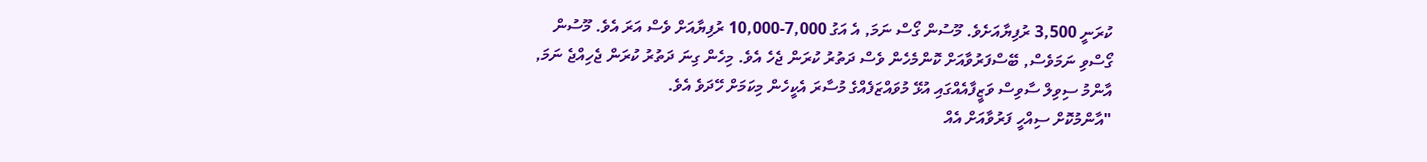ކުރަނީ 3,500 ރުފިޔާއަށެވެ. މޫސުން ގޯސް ނަމަ, އެ އަގު 7,000-10,000 ރުފިޔާއަށް ވެސް އަރަ އެވެ. މޫސުން ގޯސްވި ނަމަވެސް, ބޭސްފަރުވާއަށް ކޮންމެހެން ވެސް ދަތުރު ކުރަން ޖެހެ އެވެ. މިހެން ގިނަ ދަތުރު ކުރަން ޖެހިއްޖެ ނަމަ, އާންމު ސިވިލް ސާވިސް ވަޒީފާއެއްގައި އުޅޭ މުވައްޒަފެއްގެ މުސާރަ އެކީހެން މިކަމަށް ހޭދަވެ އެވެ.
"އާންމުކޮށް ސިއްހީ ފަރުވާއަށް އެއް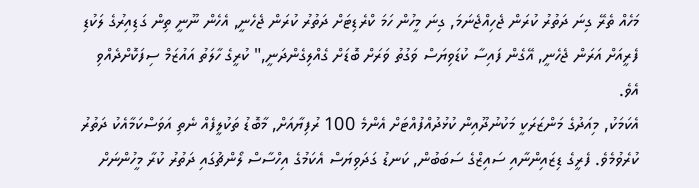މަހެއް ތެރޭ ގިނަ ދަތުރު ކުރަން ޖެހިއްޖެނަމަ, ގިނަ މީހުން ހަމަ ކްރެޑިޓަށް ދަތުރު ކުރަން ޖެހެނީ, އެހެން ނޫނީ ތިން ގަޑިއިރުގެ ލަކުޑި ފެރީއަށް އަރަން ޖެހެނީ, އޭގެން ފައިސާ ކުޑަވިޔަސް ވަގުތު ވަރަށް ބޮޑަށް ގެއްލިގެންދަނީ," ކުރީގެ ހާލަތު އައުޒަމް ސިފަކޮށްދެއްވި އެވެ.
އެކަމަކު, މިއަދުގެ މަންޒަރަކީ މަކުނުދޫއިން ކުޅުދުއްފުއްޓަށް އެންމެ 100 ރުފިޔާއަށް, މާބޮޑު ތަކުލީފެއް ނެތި އަވަސްކަމާއެކު ދަތުރު ކުރެވުމެވެ. ފެރީގެ ޑިޒައިންނާއި ސައިޒްގެ ސަބަބުން, ކަނޑު ގަދަވިޔަސް އެކަމުގެ އިހްސާސް ލޯންޗުގައި ދަތުރު ކުރާ މީހުންނަށް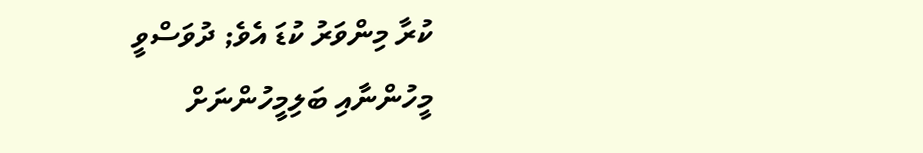ކުރާ މިންވަރު ކުޑަ އެވެ; ދުވަސްވީ މީހުންނާއި ބަލިމީހުންނަށް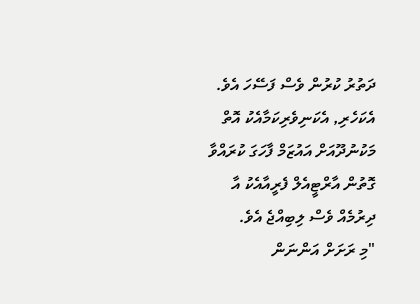ދަތުރު ކުރުން ވެސް ފަސޭހަ އެވެ.
އެކަހެރި, އެކަނިވެރިކަމާއެކު އޮތް މަކުނުދޫއަށް އައުޒަމް ފާހަގަ ކުރައްވާ ގޮތުން އާރްޓީއެލް ފެރީއާއެކު އާ ދިރުމެއް ވެސް ލިބިއްޖެ އެވެ.
"މި ރަށަށް އަންނަން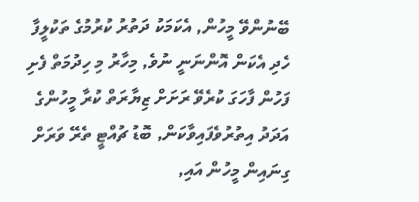ބޭނުންވޭ މީހުން, އެކަމަކު ދަތުރު ކުރުމުގެ ތަކުލީފާ ހެދި އެކަން އޮންނަނީ ނުވެ, މިހާރު މި ހިދުމަތް ފެށި ފަހުން ފާހަގަ ކުރެވޭ ރަށަށް ޒިޔާރަތް ކުރާ މީހުންގެ އަދަދު އިތުރުވެފައިވާކަން, ބޮޑު ޗުއްޓީ ތެރޭ ވަރަށް ގިނައިން މީހުން އައި,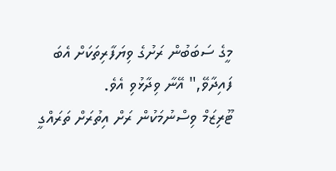މީގެ ސަބަބުން ރަށުގެ ވިޔަފާރިތަކަށް އެބަ ފައިދާވޭ," އޭނާ ވިދާޅުވި އެވެ.
ޓޫރިޒަމް ވިސްނުމަކުން ރަށް އިތުރަށް ތަރައްގީ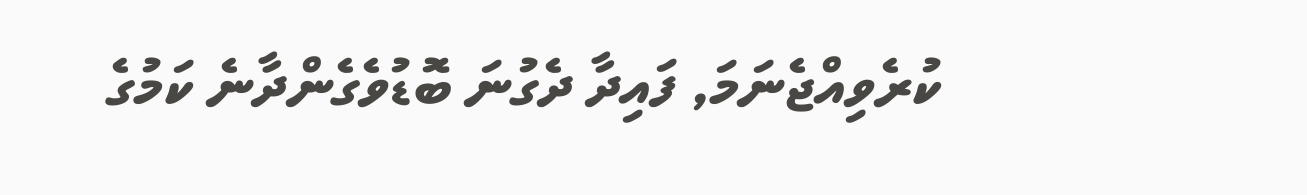ކުރެވިއްޖެނަމަ, ފައިދާ ދެގުނަ ބޮޑުވެގެންދާނެ ކަމުގެ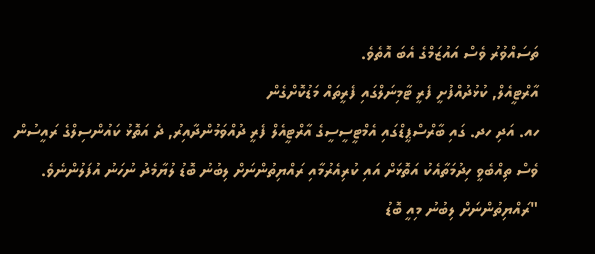ތަސައްވުރު ވެސް އައުޒަމްގެ އެބަ އޮތެވެ.
އާރްޓީއެލް, ކުޅުދުއްފުށީ ފެރީ ޓާމިނަލްގައި ފެރީތައް މަޑުކޮށްގެން
ހއ. އަދި ހދ. ގައި ބާރްސްޕީޑްގައި އެމްޓީސީސީގެ އާރްޓީއެލް ފެރީ ދުއްވަމުންދާއިރު, ދެ އަތޮޅު ކައުންސިލްގެ ރައީސުން ވެސް ތިއްބެވީ ހިދުމަތާއެކު އަތޮޅަށް އައި ކުރިއެރުމާއި ރައްޔިތުންނަށް ލިބުނު ބޮޑު ލުޔާމެދު ނުހަނު އުފަލުންނެވެ.
"ރައްޔިތުންނަށް ލިބުނު މިއީ ބޮޑު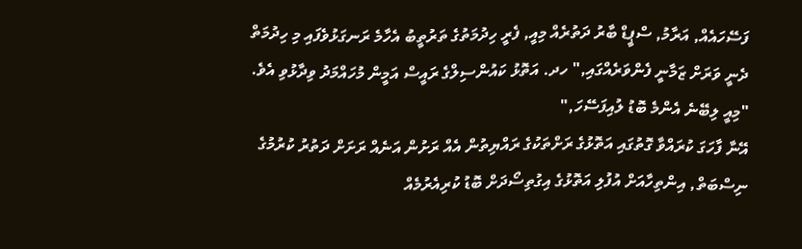ފަސޭހައެއް, އަރާމު, ސްޕީޑް ބާރު ދަތުރެއް މިއީ, ފެރީ ހިދުމަތުގެ ތަރުތީބު އެހާމެ ރަނގަޅުވެފައި މި ހިދުމަތް ދެނީ ވަރަށް ޒަމާނީ ފެންވަރެއްގައި," ހދ. އަތޮޅު ކައުންސިލްގެ ރައީސް އަމީން މުހައްމަދު ވިދާޅުވި އެވެ. "މިއީ ލިބޭނެ އެންމެ ބޮޑު ލުއިފަސޭހަ,"
އޭނާ ފާހަގަ ކުރައްވާ ގޮތުގައި އަތޮޅުގެ ރަށްތަކުގެ ރައްޔިތުން އެއް ރަށުން އަނެއް ރަށަށް ދަތުރު ކުރުމުގެ ނިސްބަތް, އިންތިހާއަށް އުފުލި އަތޮޅުގެ އިގުތިސޯދަށް ބޮޑު ކުރިއެރުމެއް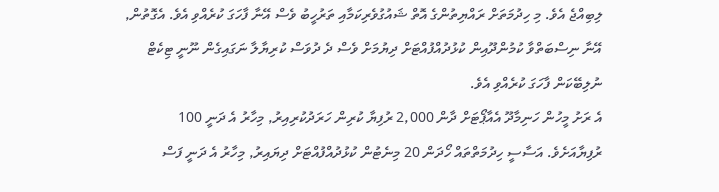ލިބިއްޖެ އެވެ. މި ހިދުމަތަށް ރައްޔިތުންގެ އޮތް ޝައުގުވެރިކަމާއި ތަރުހީބު ވެސް އޭނާ ފާހަގަ ކުރެއްވި އެވެ. އެގޮތުން, އޭނާ ނިސްބަތްވާ ކުމުންދޫއިން ކުޅުދުއްފުއްޓަށް ދިޔުމަށް ވެސް ދެ ދުވަސް ކުރިޔާލާ ނަގައިގެން ނޫނީ ޓިކެޓް ނުލިބޭކަން ފާހަގަ ކުރެއްވި އެވެ.
އެ ރަށު މީހުން ހަނިމާދޫ އެއާޕޯޓަށް ދާން 2,000 ރުފިޔާ ކުރިން ހަރަދުކުރިއިރު, މިހާރު އެ ދަނީ 100 ރުފިޔާއަށެވެ. އަސާސީ ހިދުމަތްތައް ހޯދަން 20 މިނެޓުން ކުޅުދުއްފުއްޓަށް ދިޔައިރު, މިހާރު އެ ދަނީ ފަސް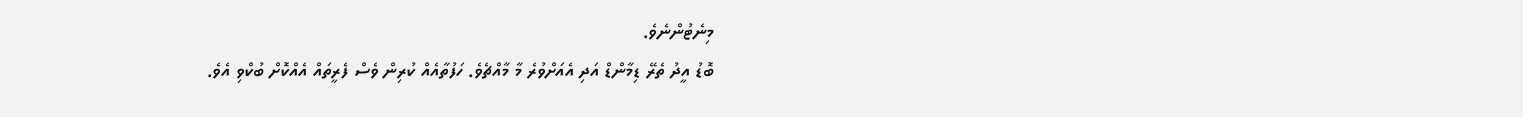މިނެޓުންނެވެ.
ބޮޑު އީދު ތެރޭ ޑިމާންޑް އަދި އެއަށްވުރެ މާ މާއްޗެވެ. ހަފުތާއެއް ކުރިން ވެސް ފެރީތައް އެއްކޮށް ބުކްވި އެވެ.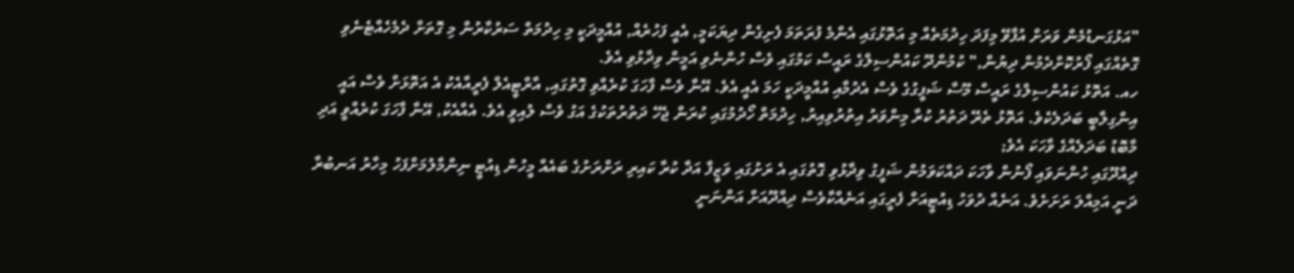"އަޅުގަނޑުމެން ވަރަށް އުފާވޭ މިފަދަ ހިދުމަތެއް މި އަތޮޅުގައި އެންމެ ފުރަތަމަ ފެށިގެން ދިޔަކަމީ, އެއީ ފަހުރެއް, އުއްމީދަކީ މި ހިދުމަތް ސަރުކާރުން މި ގޮތަށް ދެމެހެއްޓެނެވި ގޮތެއްގައި ފޯރުކޮށްދެމުން ދިޔުން," ކުމުންދޫ ކައުންސިލްގެ ރައީސް ކަމުގައި ވެސް ހުންނެވި އަމީން ވިދާޅުވި އެވެ.
ހއ. އަތޮޅު ކައުންސިލްގެ ރައީސް މޫސާ ޝަފީގުގެ ވެސް އެދުމާއި އުއްމީދަކީ ހަމަ އެއީ އެވެ. އޭނާ ވެސް ފާހަގަ ކުރެއްވި ގޮތުގައި, އާރްޓީއެލް ފެރީއާއެކު އެ އަތޮޅަށް ވެސް އައީ އިންގިލާބީ ބަދަލެކެވެ. އަތޮޅު ތެރޭ ދަތުރު ކުރާ މިންވަރު އިތުރުވިއިރު, ހިދުމަތް ހޯދުމުގައި ކުރަން ޖެހޭ ދަތުރުތަކުގެ އަގު ވެސް ލުއިވީ އެވެ. އެއާއެކު, އޭނާ ފާހަގަ ކުރެއްވީ އަދި މާބޮޑު ބަދަލެއްގެ ވާހަކަ އެވެ;
ދިއްދޫގައި ހުންނަވައި ފޯނުން ވާހަކަ ދައްކަވަމުން ޝަފީގު ވިދާޅުވި ގޮތުގައި އެ ރަށުގައި ވަޒީފާ އަދާ ކުރާ ކައިރި ރަށްރަށުގެ ބައެއް މީހުން ޑިއުޓީ ނިންމާލުމަށްފަހު މިހާރު އަނބުރާ ދަނީ އަމިއްލަ ރަށަށެވެ. އަނެއް ދުވަހު ޑިއުޓީއަށް ފެރީގައި އަނެއްކާވެސް ދިއްދޫއަށް އަންނަނީ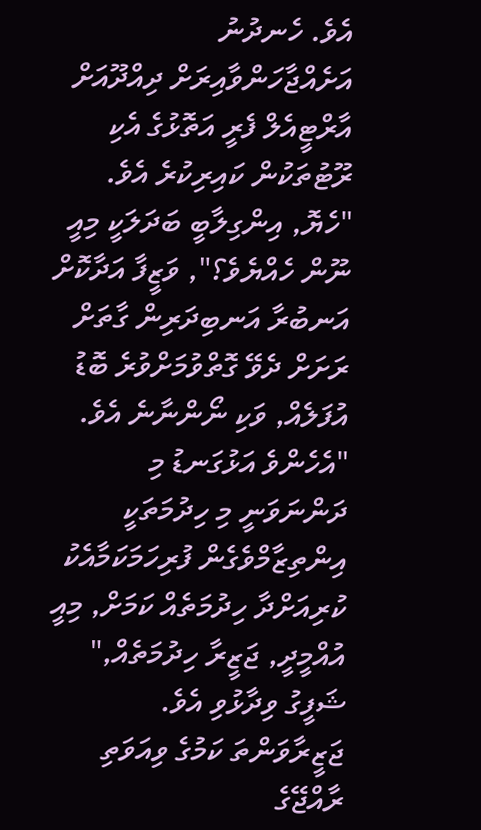އެވެ. ހެނދުނު އަށެއްޖާހަންވާއިރަށް ދިއްދޫއަށް އާރްޓީއެލް ފެރީ އަތޮޅުގެ އެކި ރޫޓުތަކުން ކައިރިކުރެ އެވެ.
"ހެޔޮ, އިންގިލާބީ ބަދަލަކީ މިއީ ނޫން ހެއްޔެވެ؟", ވަޒީފާ އަދާކޮށް އަނބުރާ އަނބިދަރިން ގާތަށް ރަށަށް ދެވޭ ގޮތްވުމަށްވުރެ ބޮޑު އުފަލެއް, ވަކި ނޯންނާނެ އެވެ.
"އެހެންވެ އަޅުގަނޑު މި ދަންނަވަނީ މި ހިދުމަތަކީ އިންތިޒާމްވެގެން ފުރިހަމަކަމާއެކު ކުރިއަށްދާ ހިދުމަތެއް ކަމަށް, މިއީ އުއްމީދީ, ޖަޒީރާ ހިދުމަތެއް," ޝަފީގު ވިދާޅުވި އެވެ.
ޖަޒީރާވަންތަ ކަމުގެ ވިއަވަތި ރާއްޖޭގެ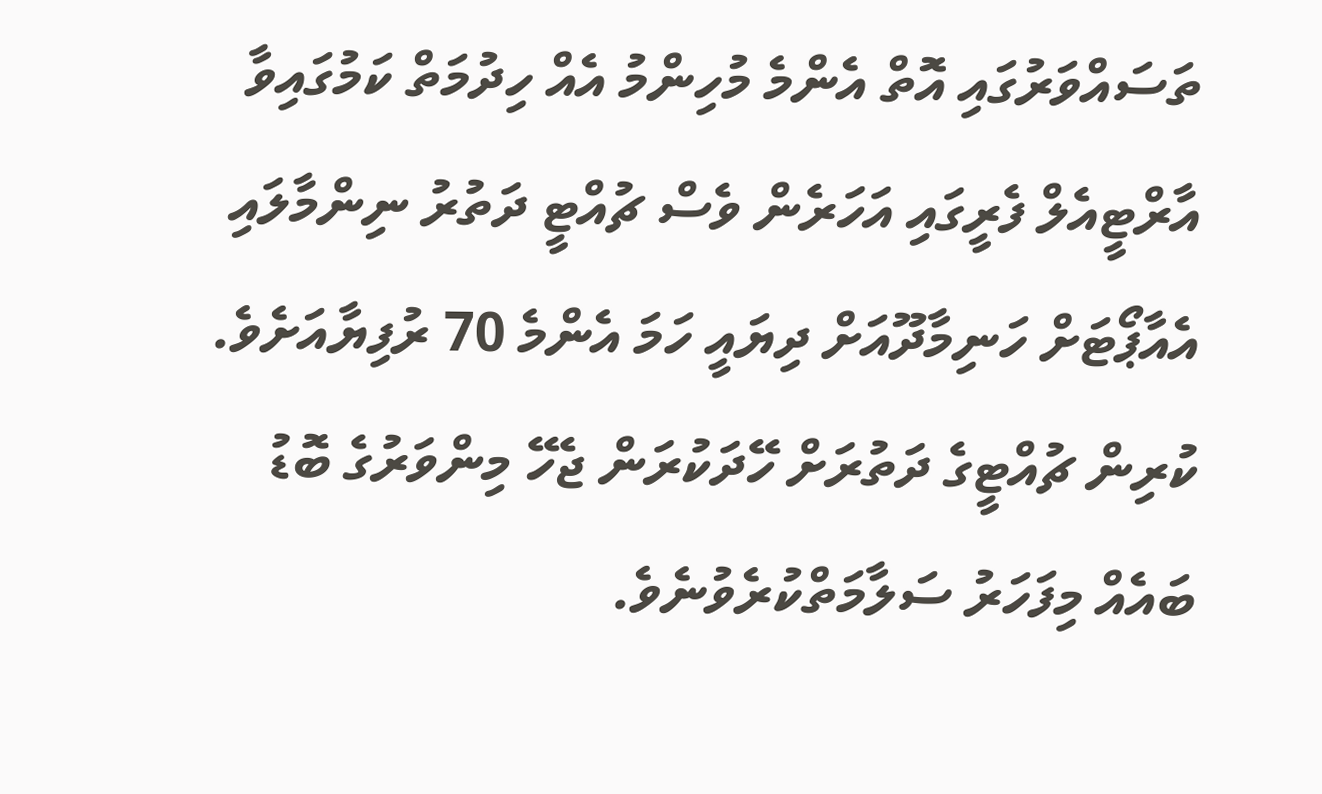ތަސައްވަރުގައި އޮތް އެންމެ މުހިންމު އެއް ހިދުމަތް ކަމުގައިވާ އާރްޓީއެލް ފެރީގައި އަހަރެން ވެސް ޗުއްޓީ ދަތުރު ނިންމާލައި އެއާޕޯޓަށް ހަނިމާދޫއަށް ދިޔައީ ހަމަ އެންމެ 70 ރުފިޔާއަށެވެ. ކުރިން ޗުއްޓީގެ ދަތުރަށް ހޭދަކުރަން ޖެހޭ މިންވަރުގެ ބޮޑު ބައެއް މިފަހަރު ސަލާމަތްކުރެވުނެވެ.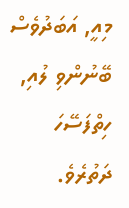މިއީ, އަބަދުވެސް ބޭނުންވި ލުއި, ހިތްފަސޭހަ ދަތުރެވެ.